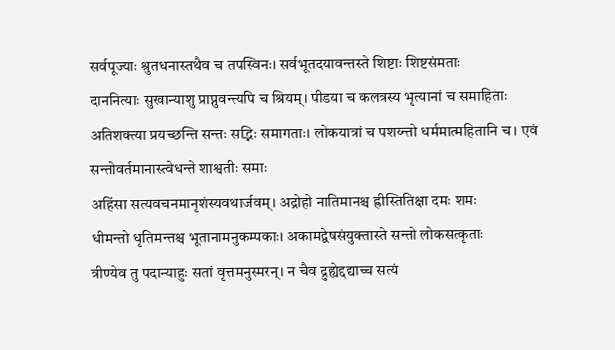सर्वपूज्याः श्रुतधनास्तथैव च तपस्विनः। सर्वभूतदयावन्तस्ते शिष्टाः शिष्टसंमताः
दाननित्याः सुखान्याशु प्राप्नुवन्त्यपि च श्रियम्। पीडया च कलत्रस्य भृत्यानां च समाहिताः
अतिशक्त्या प्रयच्छन्ति सन्तः सद्भिः समागताः। लोकयात्रां च पशय्न्तो धर्ममात्महितानि च। एवं सन्तोवर्तमानास्त्वेधन्ते शाश्वतीः समाः
अहिंसा सत्यवचनमानृशंस्यवथार्जवम्। अद्रोहो नातिमानश्च ह्रीस्तितिक्षा दमः शमः
धीमन्तो धृतिमन्तश्च भूतानामनुकम्पकाः। अकामद्वेषसंयुक्तास्ते सन्तो लोकसत्कृताः
त्रीण्येव तु पदान्याहुः सतां वृत्तमनुस्मरन्। न चैव द्रुह्येद्दद्याच्च सत्यं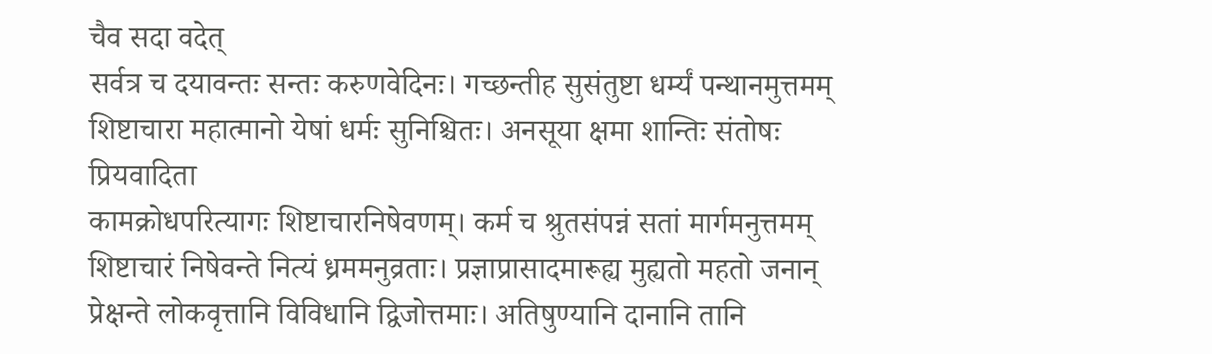चैव सदा वदेत्
सर्वत्र च दयावन्तः सन्तः करुणवेदिनः। गच्छन्तीह सुसंतुष्टा धर्म्यं पन्थानमुत्तमम्
शिष्टाचारा महात्मानो येषां धर्मः सुनिश्चितः। अनसूया क्षमा शान्तिः संतोषः प्रियवादिता
कामक्रोधपरित्यागः शिष्टाचारनिषेवणम्। कर्म च श्रुतसंपन्नं सतां मार्गमनुत्तमम्
शिष्टाचारं निषेवन्ते नित्यं ध्रममनुव्रताः। प्रज्ञाप्रासादमारूह्य मुह्यतो महतो जनान्
प्रेक्षन्ते लोकवृत्तानि विविधानि द्विजोत्तमाः। अतिषुण्यानि दानानि तानि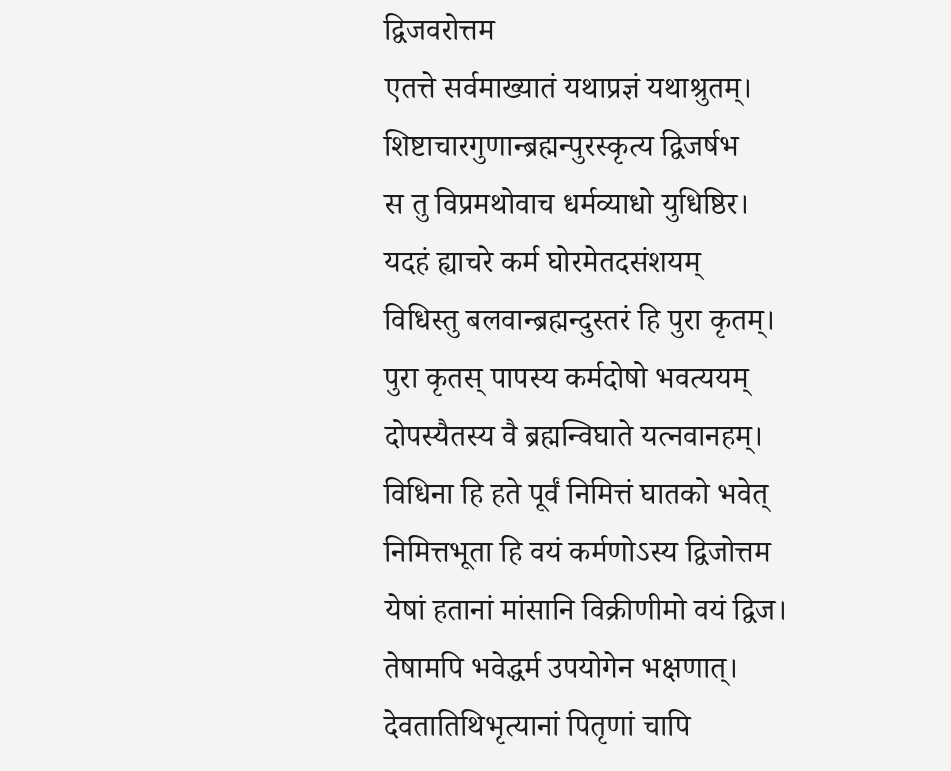द्विजवरोत्तम
एतत्ते सर्वमाख्यातं यथाप्रज्ञं यथाश्रुतम्। शिष्टाचारगुणान्ब्रह्मन्पुरस्कृत्य द्विजर्षभ
स तु विप्रमथोवाच धर्मव्याधो युधिष्ठिर। यदहं ह्याचरे कर्म घोरमेतदसंशयम्
विधिस्तु बलवान्ब्रह्मन्दुस्तरं हि पुरा कृतम्। पुरा कृतस् पापस्य कर्मदोषो भवत्ययम्
दोपस्यैतस्य वै ब्रह्मन्विघाते यत्नवानहम्। विधिना हि हते पूर्वं निमित्तं घातको भवेत्
निमित्तभूता हि वयं कर्मणोऽस्य द्विजोत्तम
येषां हतानां मांसानि विक्रीणीमो वयं द्विज। तेषामपि भवेद्धर्म उपयोगेन भक्षणात्। देवतातिथिभृत्यानां पितृणां चापि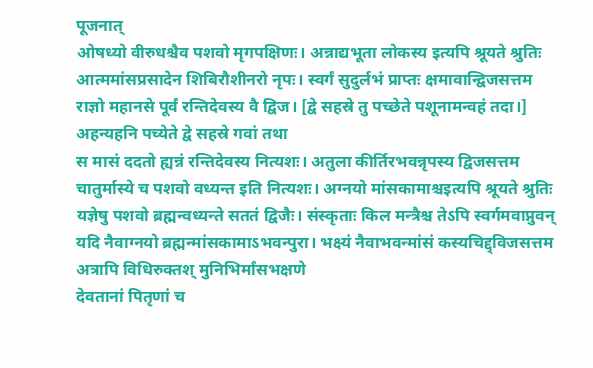पूजनात्
ओषध्यो वीरुधश्चैव पशवो मृगपक्षिणः। अन्नाद्यभूता लोकस्य इत्यपि श्रूयते श्रुतिः
आत्ममांसप्रसादेन शिबिरौशीनरो नृपः। स्वर्गं सुदुर्लभं प्राप्तः क्षमावान्द्विजसत्तम
राज्ञो महानसे पूर्वं रन्तिदेवस्य वै द्विज। [द्वे सहस्रे तु पच्छेते पशूनामन्वहं तदा।] अहन्यहनि पच्येते द्वे सहस्रे गवां तथा
स मासं ददतो ह्यन्नं रन्तिदेवस्य नित्यशः। अतुला कीर्तिरभवन्नृपस्य द्विजसत्तम
चातुर्मास्ये च पशवो वध्यन्त इति नित्यशः। अग्नयो मांसकामाश्चइत्यपि श्रूयते श्रुतिः
यज्ञेषु पशवो ब्रह्मन्वध्यन्ते सततं द्विजैः। संस्कृताः किल मन्त्रैश्च तेऽपि स्वर्गमवाप्नुवन्
यदि नैवाग्नयो ब्रह्मन्मांसकामाऽभवन्पुरा। भक्ष्यं नैवाभवन्मांसं कस्यचिद्द्विजसत्तम
अत्रापि विधिरुक्तश् मुनिभिर्मांसभक्षणे
देवतानां पितृणां च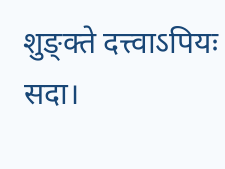शुङ्क्ते दत्त्वाऽपियः सदा।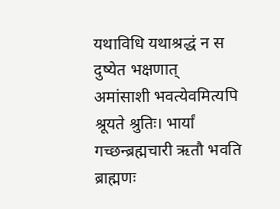यथाविधि यथाश्रद्धं न स दुष्येत भक्षणात्
अमांसाशी भवत्येवमित्यपि श्रूयते श्रुतिः। भार्यां गच्छन्ब्रह्मचारी ऋतौ भवति ब्राह्मणः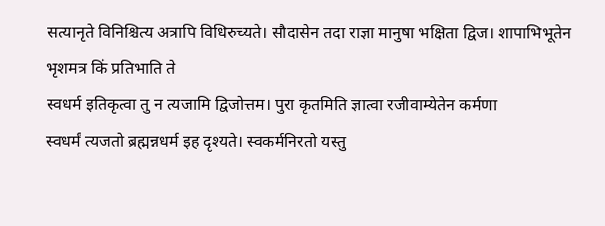सत्यानृते विनिश्चित्य अत्रापि विधिरुच्यते। सौदासेन तदा राज्ञा मानुषा भक्षिता द्विज। शापाभिभूतेन भृशमत्र किं प्रतिभाति ते
स्वधर्म इतिकृत्वा तु न त्यजामि द्विजोत्तम। पुरा कृतमिति ज्ञात्वा रजीवाम्येतेन कर्मणा
स्वधर्मं त्यजतो ब्रह्मन्नधर्म इह दृश्यते। स्वकर्मनिरतो यस्तु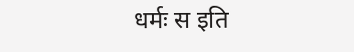धर्मः स इति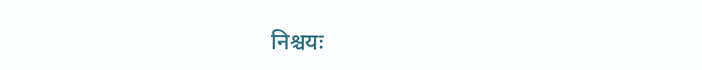निश्चयः